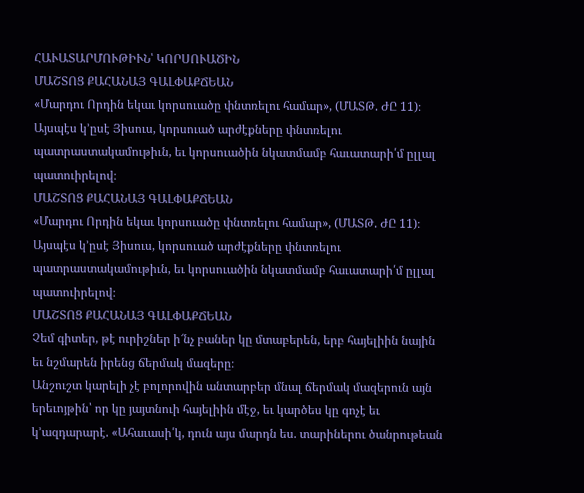ՀԱՒԱՏԱՐՄՈՒԹԻՒՆ՝ ԿՈՐՍՈՒԱԾԻՆ
ՄԱՇՏՈՑ ՔԱՀԱՆԱՅ ԳԱԼՓԱՔՃԵԱՆ
«Մարդու Որդին եկաւ կորսուածը փնտռելու համար», (ՄԱՏԹ. ԺԸ 11)։ Այսպէս կ՚ըսէ Յիսուս, կորսուած արժէքները փնտռելու պատրաստակամութիւն, եւ կորսուածին նկատմամբ հաւատարի՛մ ըլլալ պատուիրելով։
ՄԱՇՏՈՑ ՔԱՀԱՆԱՅ ԳԱԼՓԱՔՃԵԱՆ
«Մարդու Որդին եկաւ կորսուածը փնտռելու համար», (ՄԱՏԹ. ԺԸ 11)։ Այսպէս կ՚ըսէ Յիսուս, կորսուած արժէքները փնտռելու պատրաստակամութիւն, եւ կորսուածին նկատմամբ հաւատարի՛մ ըլլալ պատուիրելով։
ՄԱՇՏՈՑ ՔԱՀԱՆԱՅ ԳԱԼՓԱՔՃԵԱՆ
Չեմ գիտեր, թէ ուրիշներ ի՜նչ բաներ կը մտաբերեն, երբ հայելիին նային եւ նշմարեն իրենց ճերմակ մազերը։
Անշուշտ կարելի չէ բոլորովին անտարբեր մնալ ճերմակ մազերուն այն երեւոյթին՝ որ կը յայտնուի հայելիին մէջ, եւ կարծես կը գոչէ եւ կ՚ազդարարէ. «Ահաւասի՛կ, դուն այս մարդն ես. տարիներու ծանրութեան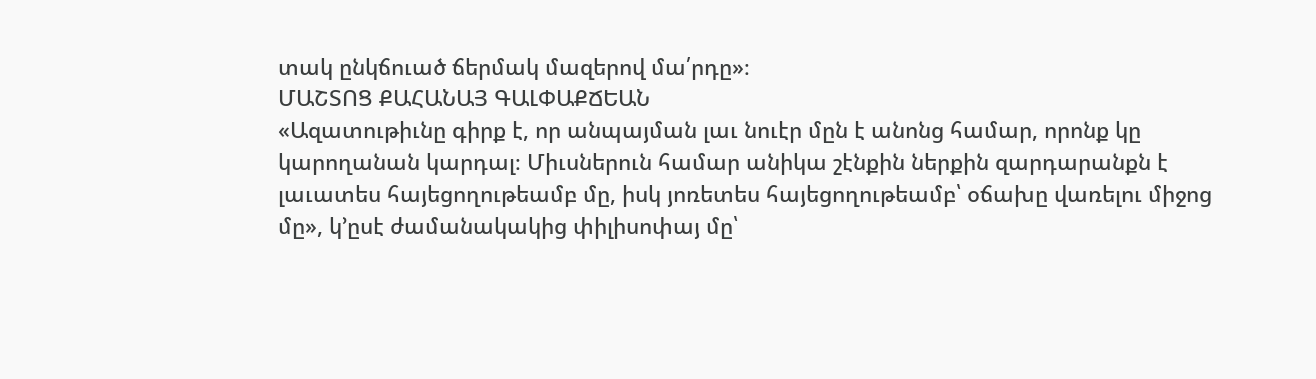տակ ընկճուած ճերմակ մազերով մա՛րդը»։
ՄԱՇՏՈՑ ՔԱՀԱՆԱՅ ԳԱԼՓԱՔՃԵԱՆ
«Ազատութիւնը գիրք է, որ անպայման լաւ նուէր մըն է անոնց համար, որոնք կը կարողանան կարդալ։ Միւսներուն համար անիկա շէնքին ներքին զարդարանքն է լաւատես հայեցողութեամբ մը, իսկ յոռետես հայեցողութեամբ՝ օճախը վառելու միջոց մը», կ՚ըսէ ժամանակակից փիլիսոփայ մը՝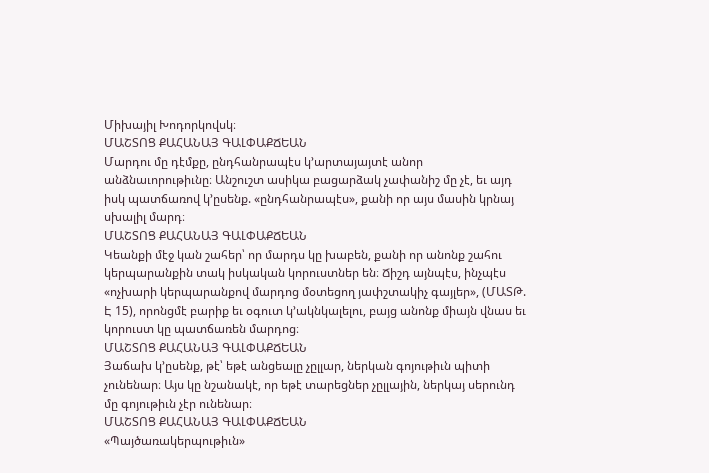Միխայիլ Խոդորկովսկ։
ՄԱՇՏՈՑ ՔԱՀԱՆԱՅ ԳԱԼՓԱՔՃԵԱՆ
Մարդու մը դէմքը, ընդհանրապէս կ՚արտայայտէ անոր անձնաւորութիւնը։ Անշուշտ ասիկա բացարձակ չափանիշ մը չէ, եւ այդ իսկ պատճառով կ՚ըսենք. «ընդհանրապէս», քանի որ այս մասին կրնայ սխալիլ մարդ։
ՄԱՇՏՈՑ ՔԱՀԱՆԱՅ ԳԱԼՓԱՔՃԵԱՆ
Կեանքի մէջ կան շահեր՝ որ մարդս կը խաբեն, քանի որ անոնք շահու կերպարանքին տակ իսկական կորուստներ են։ Ճիշդ այնպէս, ինչպէս «ոչխարի կերպարանքով մարդոց մօտեցող յափշտակիչ գայլեր», (ՄԱՏԹ. Է 15), որոնցմէ բարիք եւ օգուտ կ՚ակնկալելու, բայց անոնք միայն վնաս եւ կորուստ կը պատճառեն մարդոց։
ՄԱՇՏՈՑ ՔԱՀԱՆԱՅ ԳԱԼՓԱՔՃԵԱՆ
Յաճախ կ՚ըսենք, թէ՝ եթէ անցեալը չըլլար, ներկան գոյութիւն պիտի չունենար։ Այս կը նշանակէ, որ եթէ տարեցներ չըլլային, ներկայ սերունդ մը գոյութիւն չէր ունենար։
ՄԱՇՏՈՑ ՔԱՀԱՆԱՅ ԳԱԼՓԱՔՃԵԱՆ
«Պայծառակերպութիւն»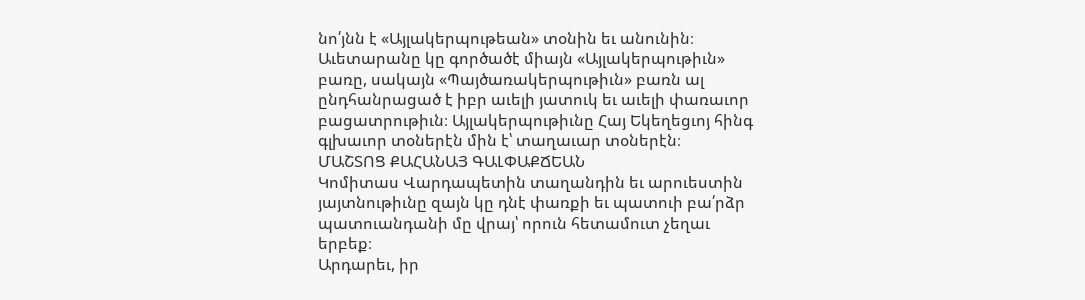նո՛յնն է «Այլակերպութեան» տօնին եւ անունին։ Աւետարանը կը գործածէ միայն «Այլակերպութիւն» բառը, սակայն «Պայծառակերպութիւն» բառն ալ ընդհանրացած է իբր աւելի յատուկ եւ աւելի փառաւոր բացատրութիւն։ Այլակերպութիւնը Հայ Եկեղեցւոյ հինգ գլխաւոր տօներէն մին է՝ տաղաւար տօներէն։
ՄԱՇՏՈՑ ՔԱՀԱՆԱՅ ԳԱԼՓԱՔՃԵԱՆ
Կոմիտաս Վարդապետին տաղանդին եւ արուեստին յայտնութիւնը զայն կը դնէ փառքի եւ պատուի բա՛րձր պատուանդանի մը վրայ՝ որուն հետամուտ չեղաւ երբեք։
Արդարեւ, իր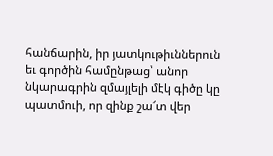հանճարին, իր յատկութիւններուն եւ գործին համընթաց՝ անոր նկարագրին զմայլելի մէկ գիծը կը պատմուի, որ զինք շա՜տ վեր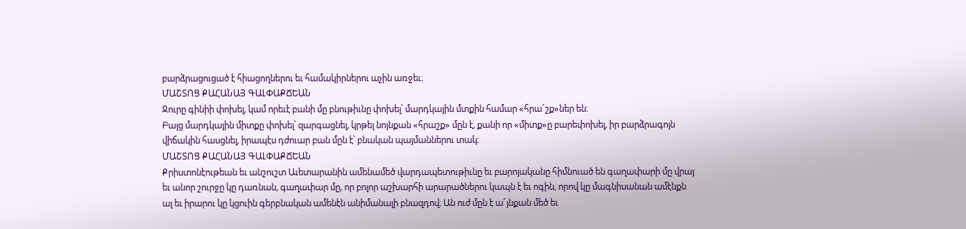բարձրացուցած է հիացողներու եւ համակիրներու աչին առջեւ։
ՄԱՇՏՈՑ ՔԱՀԱՆԱՅ ԳԱԼՓԱՔՃԵԱՆ
Ջուրը գինիի փոխել, կամ որեւէ բանի մը բնութիւնը փոխել՝ մարդկային մտքին համար «հրա՜շք»ներ են։
Բայց մարդկային միտքը փոխել՝ զարգացնել, կրթել նոյնքան «հրաշք» մըն է, քանի որ «միտք»ը բարեփոխել, իր բարձրագոյն վիճակին հասցնել, իրապէս դժուար բան մըն է՝ բնական պայմաններու տակ։
ՄԱՇՏՈՑ ՔԱՀԱՆԱՅ ԳԱԼՓԱՔՃԵԱՆ
Քրիստոնէութեան եւ անշուշտ Աւետարանին ամենամեծ վարդապետութիւնը եւ բարոյականը հիմնուած են գաղափարի մը վրայ եւ անոր շուրջը կը դառնան, գաղափար մը, որ բոլոր աշխարհի արարածներու կապն է եւ ոգին, որով կը մագնիսանան ամէնքն ալ եւ իրարու կը կցուին գերբնական ամենէն անիմանալի բնազդով։ Ան ուժ մըն է ա՜յնքան մեծ եւ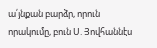ա՛յնքան բարձր, որուն որակումը, բուն Ս. Յովհաննէս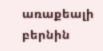առաքեալի բերնին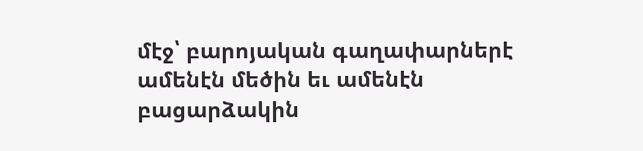մէջ՝ բարոյական գաղափարներէ ամենէն մեծին եւ ամենէն բացարձակին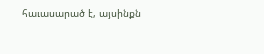հաւասարած է, այսինքն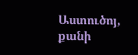Աստուծոյ, քանի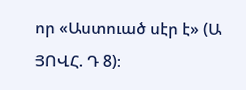որ «Աստուած սէր է» (Ա ՅՈՎՀ. Դ 8)։